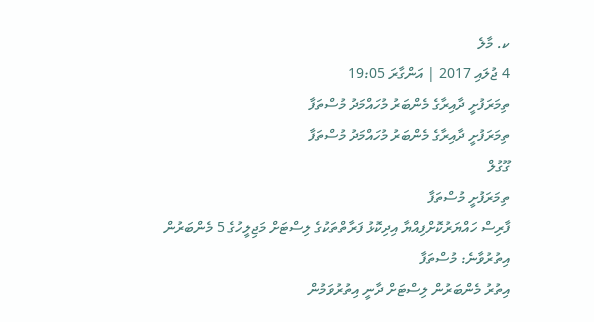ކ. މާލެ
4 ޖުލައި 2017 | އަންގާރަ 19:05
ތިމަރަފުށީ ދާއިރާގެ މެންބަރު މުހައްމަދު މުސްތަފާ
ތިމަރަފުށީ ދާއިރާގެ މެންބަރު މުހައްމަދު މުސްތަފާ
ގޫގުލް
ތިމަރަފުށީ މުސްތަފާ
ފާރިސް ހައްޔަރުކޮށްފިއްޔާ އިދިކޮޅު ފަރާތްތަކުގެ ލިސްޓަށް މަޖިލީހުގެ 5 މެންބަރުން އިތުރުވާނެ: މުސްތަފާ
އިތުރު މެންބަރުން ލިސްޓަށް ދާނީ އިތުރުވަމުން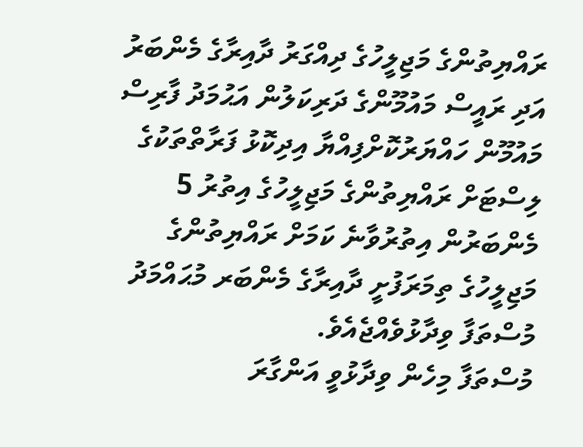ރައްޔިތުންގެ މަޖިލީހުގެ ދިއްގަރު ދާއިރާގެ މެންބަރު އަދި ރައީސް މައުމޫންގެ ދަރިކަލުން އަޙުމަދު ފާރިސް މައުމޫން ހައްޔަރުކޮށްފިއްޔާ އިދިކޮޅު ފަރާތްތަކުގެ ލިސްޓަށް ރައްޔިތުންގެ މަޖިލީހުގެ އިތުރު 5 މެންބަރުން އިތުރުވާނެ ކަމަށް ރައްޔިތުންގެ މަޖިލީހުގެ ތިމަރަފުށީ ދާއިރާގެ މެންބަރ މުޙައްމަދު މުސްތަފާ ވިދާޅުވެއްޖެއެވެ.
މުސްތަފާ މިހެން ވިދާޅުވީ އަންގާރަ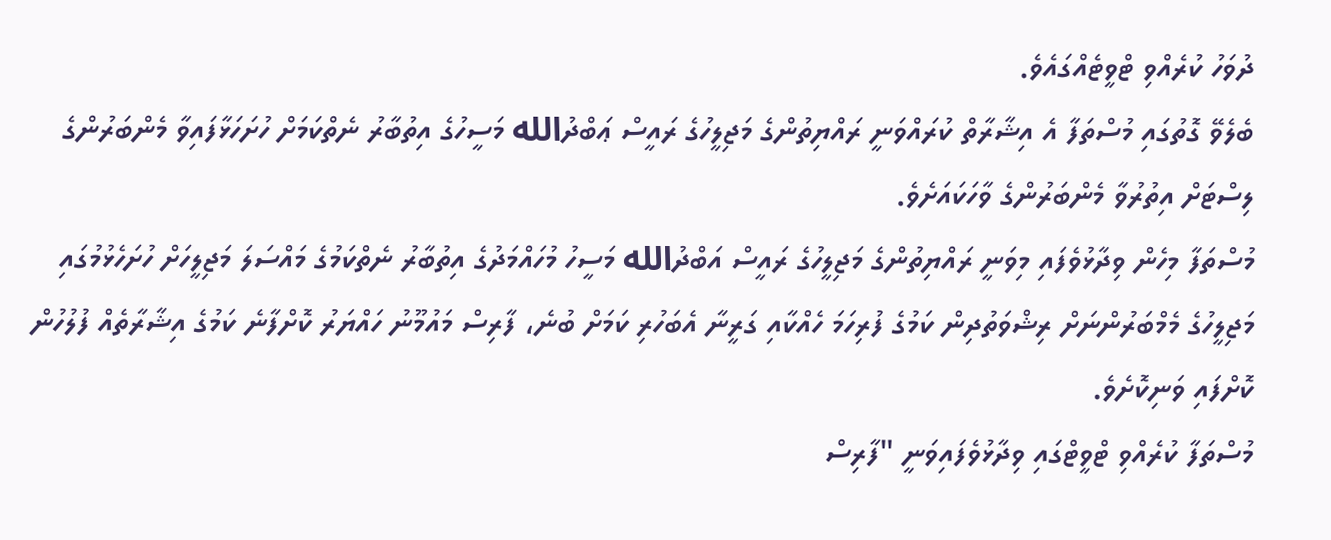ދުވަހު ކުރެއްވި ޓްވީޓެއްގައެވެ.
ބެލެވޭ ގޮތުގައި މުސްތަފާ އެ އިޝާރާތް ކުރައްވަނީ ރައްޔިތުންގެ މަޖިލީހުގެ ރައީސް ޢަބްދުالله މަސީހުގެ އިތުބާރު ނެތްކަމަށް ހުށަހަޅާފައިވާ މެންބަރުންގެ ލިސްޓަށް އިތުރުވާ މެންބަރުންގެ ވާހަކައަށެވެ.
މުސްތަފާ މިހެން ވިދާޅުވެފައި މިވަނީ ރައްޔިތުންގެ މަޖިލީހުގެ ރައީސް އަބްދުالله މަސީހު މުހައްމަދުގެ އިތުބާރު ނެތްކަމުގެ މައްސަލަ މަޖިލީހަށް ހުށަހެޅުމުގައި މަޖިލީހުގެ މެމްބަރުންނަށް ރިޝްވަތުދިން ކަމުގެ ފުރިހަމަ ހެއްކާއި ގަރީނާ އެބަހުރި ކަމަށް ބުނެ، ފާރިސް މައުމޫނު ހައްޔަރު ކޮށްފާނެ ކަމުގެ އިޝާރާތެއް ފުލުހުން ކޮށްފައި ވަނިކޮށެވެ.
މުސްތަފާ ކުރެއްވި ޓްވީޓްގައި ވިދާޅުވެފައިވަނީ "ފާރިސް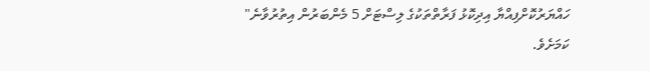ހައްޔަރުކޮށްފިއްޔާ އިދިކޮޅު ފަރާތްތަކުގެ ލިސްޓަށް 5 މެންބަރުން އިތުރުވާނެ" ކަމަށެވެ.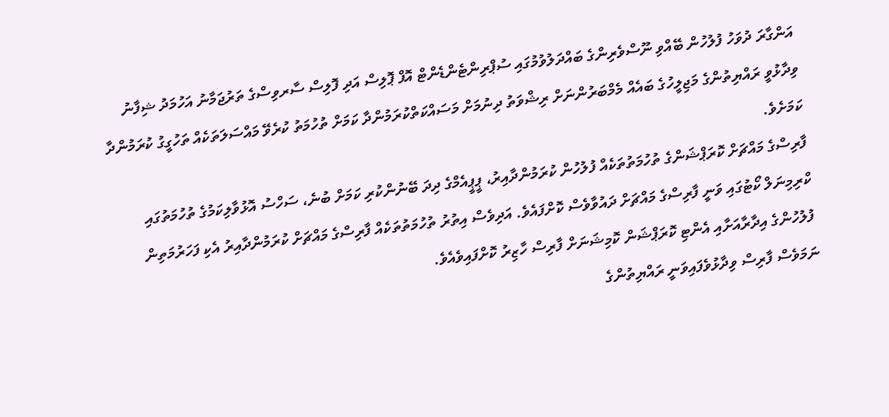އަންގާރަ ދުވަހު ފުލުހުން ބޭއްވި ނޫސްވެރިންގެ ބައްދަލުވުމުގައި ސުޕްރިންޓެންޑެންޓް އޮފް ޕޮލިސް އަދި ފޮލިސް ސާރވިސްގެ ތަރުޖަމާނު އަހުމަދު ޝިފާނު ވިދާޅުވީ ރައްޔިތުންގެ މަޖިލީހުގެ ބައެއް މެމްބަރުންނަށް ރިޝްވަތު ދިނުމަށް މަސައްކަތްކުރަމުންދާ ކަމަށް ތުހުމަތު ކުރެވޭ މައްސަލަތަކެއް ތަހުގީގު ކުރަމުންދާ ކަމަށެވެ.
ފާރިސްގެ މައްޗަށް ކޮރަޕްޝަންގެ ތުހުމަތުތަކެއް ފުލުހުން ކުރަމުންދާއިރު، ޕީޕީއެމްގެ ދިދަ ބޭނުންކުރި ކަމަށް ބުނެ، ސަހްސު އޮޅުވާލިކަމުގެ ތުހުމަތުގައި ކްރިމިނަލް ކޯޓުގައި ވަނީ ފާރިސްގެ މައްޗަށް ދައުވާވެސް ކޮށްފައެވެ. އަދިވެސް އިތުރު ތުހުމަތުތަކެއް ފާރިސްގެ މައްޗަށް ކުރަމުންދާއިރު އެކި ފަހަރުމަތިން ފުލުހުންގެ އިދާރާއަށާއި އެންޓި ކޮރަޕްޝަން ކޮމިޝަނަށް ފާރިސް ހާޒިރު ކޮށްފައިވެއެވެ.
ނަމަވެސް ފާރިސް ވިދާޅުވެފައިވަނީ ރައްޔިތުންގެ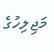މަޖިލިހުގެ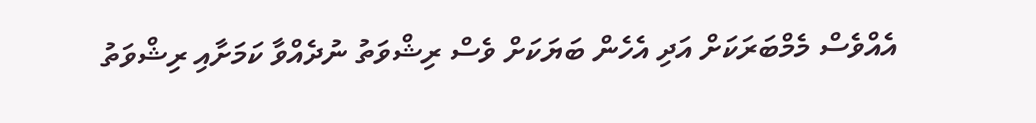އެއްވެސް މެމްބަރަކަށް އަދި އެހެން ބަޔަކަށް ވެސް ރިޝްވަތު ނުދެއްވާ ކަމަށާއި ރިޝްވަތު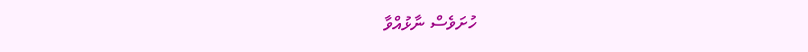ހުށަވެސް ނާޅުއްވާ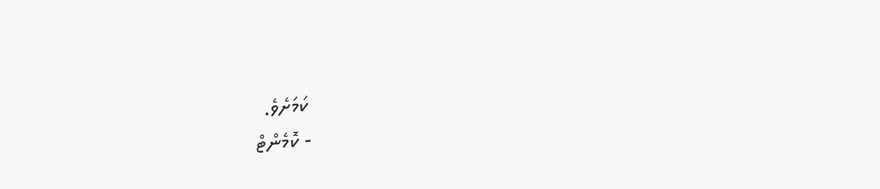ކަމަށެވެ.
- ކޮމެންޓް